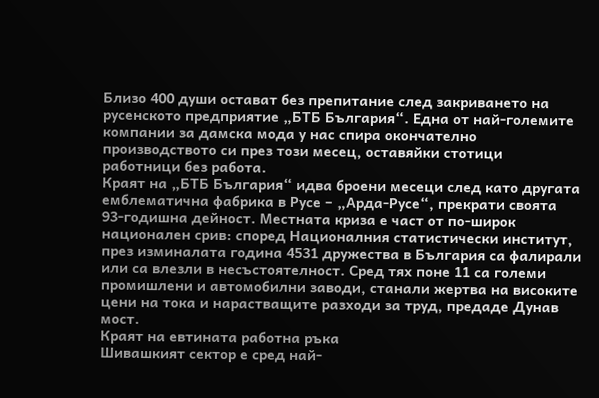Близо 400 души остават без препитание след закриването на русенското предприятие „БТБ България“. Една от най-големите компании за дамска мода у нас спира окончателно производството си през този месец, оставяйки стотици работници без работа.
Краят на „БТБ България“ идва броени месеци след като другата емблематична фабрика в Русе – „Арда-Русе“, прекрати своята 93-годишна дейност. Местната криза е част от по-широк национален срив: според Националния статистически институт, през изминалата година 4531 дружества в България са фалирали или са влезли в несъстоятелност. Сред тях поне 11 са големи промишлени и автомобилни заводи, станали жертва на високите цени на тока и нарастващите разходи за труд, предаде Дунав мост.
Краят на евтината работна ръка
Шивашкият сектор е сред най-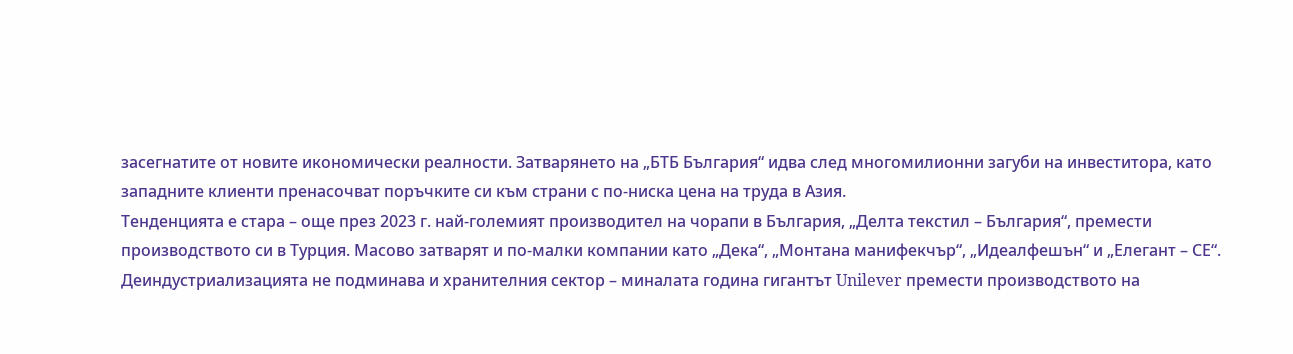засегнатите от новите икономически реалности. Затварянето на „БТБ България“ идва след многомилионни загуби на инвеститора, като западните клиенти пренасочват поръчките си към страни с по-ниска цена на труда в Азия.
Тенденцията е стара – още през 2023 г. най-големият производител на чорапи в България, „Делта текстил – България“, премести производството си в Турция. Масово затварят и по-малки компании като „Дека“, „Монтана манифекчър“, „Идеалфешън“ и „Елегант – СЕ“.
Деиндустриализацията не подминава и хранителния сектор – миналата година гигантът Unilever премести производството на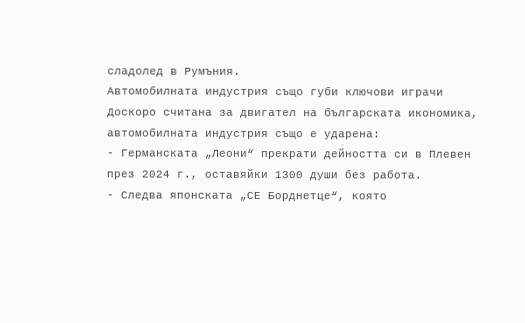сладолед в Румъния.
Автомобилната индустрия също губи ключови играчи
Доскоро считана за двигател на българската икономика, автомобилната индустрия също е ударена:
- Германската „Леони“ прекрати дейността си в Плевен през 2024 г., оставяйки 1300 души без работа.
- Следва японската „СЕ Борднетце“, която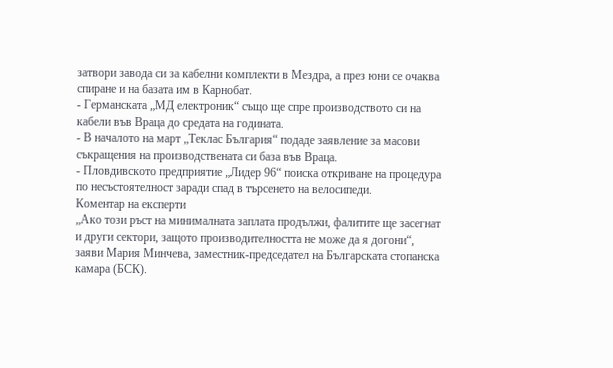затвори завода си за кабелни комплекти в Мездра, а през юни се очаква спиране и на базата им в Карнобат.
- Германската „МД електроник“ също ще спре производството си на кабели във Враца до средата на годината.
- В началото на март „Теклас България“ подаде заявление за масови съкращения на производствената си база във Враца.
- Пловдивското предприятие „Лидер 96“ поиска откриване на процедура по несъстоятелност заради спад в търсенето на велосипеди.
Коментар на експерти
„Ако този ръст на минималната заплата продължи, фалитите ще засегнат и други сектори, защото производителността не може да я догони“, заяви Мария Минчева, заместник-председател на Българската стопанска камара (БСК).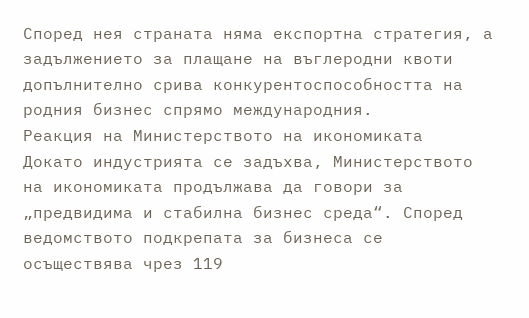Според нея страната няма експортна стратегия, а задължението за плащане на въглеродни квоти допълнително срива конкурентоспособността на родния бизнес спрямо международния.
Реакция на Министерството на икономиката
Докато индустрията се задъхва, Министерството на икономиката продължава да говори за „предвидима и стабилна бизнес среда“. Според ведомството подкрепата за бизнеса се осъществява чрез 119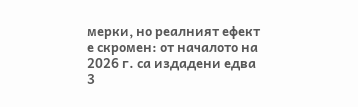мерки, но реалният ефект е скромен: от началото на 2026 г. са издадени едва 3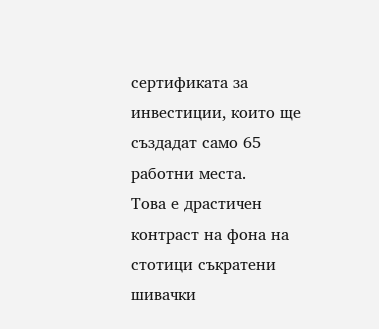сертификата за инвестиции, които ще създадат само 65 работни места.
Това е драстичен контраст на фона на стотици съкратени шивачки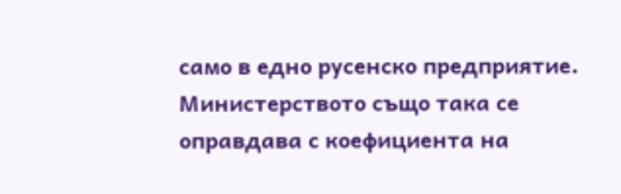само в едно русенско предприятие. Министерството също така се оправдава с коефициента на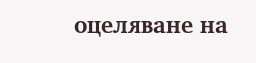оцеляване на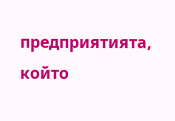предприятията, който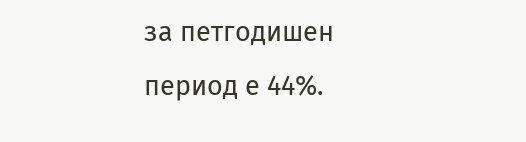за петгодишен период е 44%.